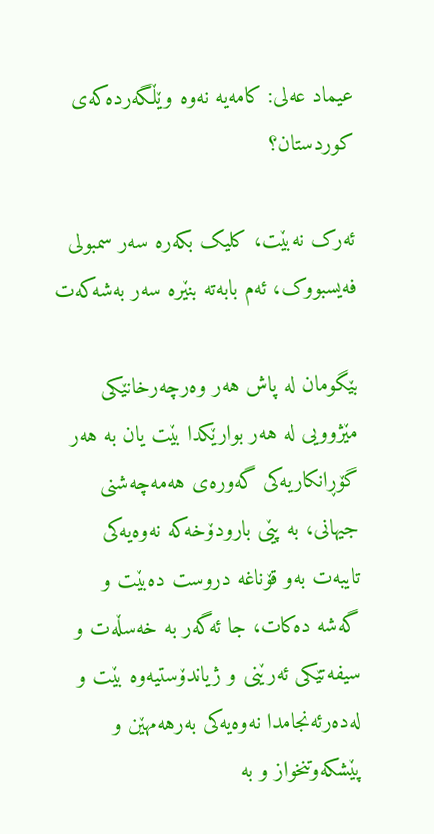عیماد عه‌لی: كامه‌یه‌ نه‌وه‌ وێڵگه‌رده‌كه‌ی كوردستان؟

ئەرک نەبێت، کلیک بکەرە سەر سمبولی فەیسبووک، ئەم بابەتە بنێرە سەر بەشەکەت

بێگومان له‌ پاش هه‌ر وه‌رچه‌رخانێكی مێژوویی له‌ هه‌ر بوارێكدا بێت یان به هه‌ر گۆڕانكاریه‌كی گه‌وره‌ی هه‌مه‌چه‌شنی جیهانی، به‌ پێی بارودۆخه‌كه‌ نه‌وه‌یه‌كی تایبه‌ت به‌و قۆناغه‌ دروست ده‌بێت و گه‌شه‌ ده‌كات، جا ئه‌گه‌ر به‌ خه‌سڵه‌ت و سیفه‌تێكی ئه‌رێنی و ژیاندۆستیه‌وه‌ بێت و له‌ده‌رئه‌نجامدا نه‌وه‌یه‌كی به‌رهه‌مهێن و پێشكه‌وتنخواز و به‌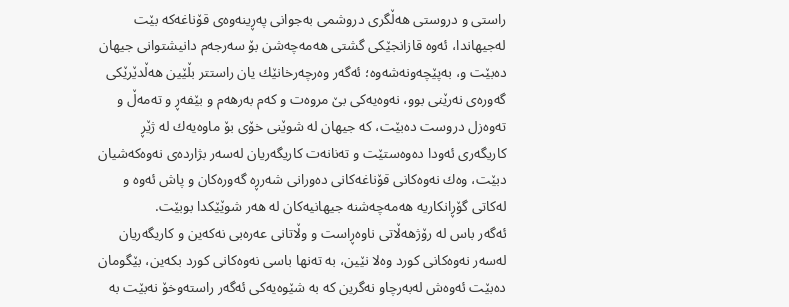راستی و دروستی هه‌ڵگری دروشمی به‌جوانی په‌ڕینه‌وه‌ی قۆناغه‌كه‌ بێت له‌جیهاندا، ئه‌وه‌ قازانجێكی گشتی هه‌مه‌چه‌شن بۆ سه‌رجه‌م دانیشتوانی جیهان ده‌بێت و، به‌پێچه‌ونه‌شه‌وه؛ ئه‌گه‌ر وه‌رچه‌رخانێك یان راستتر بڵێین هه‌ڵدێرێكی گه‌وره‌ی نه‌رێنی بوو، نه‌وه‌یه‌كی بێ مروه‌ت و كه‌م به‌رهه‌م و بێفه‌ڕ و ته‌مه‌ڵ و ته‌وه‌زل دروست ده‌بێت، كه‌ جیهان له‌ شوێنی خۆی بۆ ماوه‌یه‌ك له‌ ژێڕ كاریگه‌ری ئه‌ودا ده‌وه‌ستێت و ته‌نانه‌ت كاریگه‌ریان له‌سه‌ر بژارده‌ی نه‌وه‌كه‌شیان دبێت، وه‌ك نه‌وه‌كانی قۆناغه‌كانی ده‌ورانی شه‌رڕه‌ گه‌وره‌كان و پاش ئه‌وه‌ و له‌كاتی گۆڕانكاریه‌ هه‌مه‌چه‌شنه‌ جیهانیه‌كان له هه‌ر شوێێكدا بوبێت.
ئه‌گه‌ر باس له‌ رۆژهه‌ڵاتی ناوه‌ڕاست و وڵاتانی عه‌ره‌بی نه‌كه‌ین و كاریگه‌ریان له‌سه‌ر نه‌وه‌كانی كورد وه‌لا نێین، به‌ ته‌نها باسی نه‌وه‌كانی كورد بكه‌ین، بێگومان ده‌بێت ئه‌وه‌ش له‌به‌رچاو نه‌گرین كه‌ به‌ شێوه‌یه‌كی ئه‌گه‌ر راسته‌وخۆ نه‌بێت به‌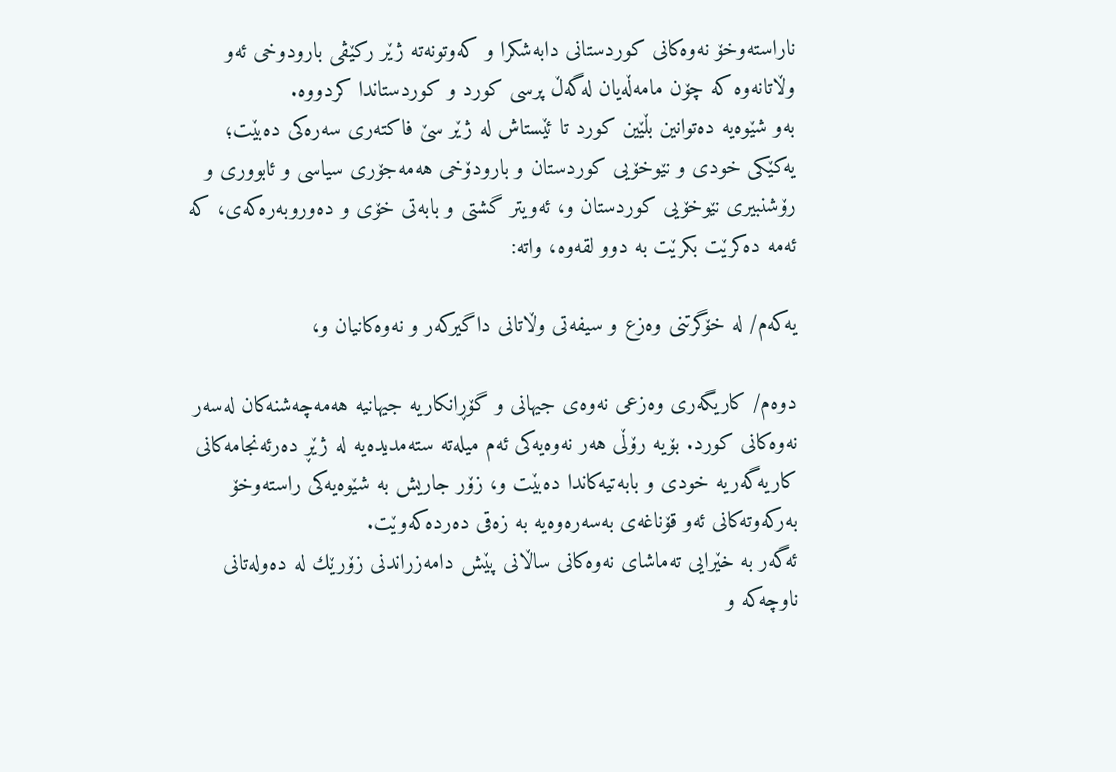ناراسته‌وخۆ نه‌وه‌كانی كوردستانی دابه‌شكرا و كه‌وتونه‌ته‌ ژێر ركێڤی بارودوخی ئه‌و وڵاتانه‌وه‌ كه‌ چۆن مامه‌ڵه‌یان له‌گه‌ڵ پرسی كورد و كوردستاندا كردووه‌.
به‌و شێوه‌یه‌ ده‌توانین بڵێین كورد تا ئێستاش له‌ ژێر سێ فاكته‌ری سه‌ره‌كی ده‌بێت؛ یه‌كێكی خودی و نێوخۆیی كوردستان و بارودۆخی هه‌مه‌جۆری سیاسی و ئابووری و رۆشنبیری نێوخۆیی كوردستان و، ئه‌ویتر گشتی و بابه‌تی خۆی و ده‌وروبه‌ره‌كه‌ی، كه‌ ئه‌مه‌ ده‌كرێت بكرێت به‌ دوو لقه‌وه‌، واته‌:

یه‌كه‌م/ له‌ خۆگرتنی وه‌زع و سیفه‌تی وڵاتانی داگیركه‌ر و نه‌وه‌كانیان و،

دوه‌م/ كاریگه‌ری وه‌زعی نه‌وه‌ی جیهانی و گۆڕانكاریه‌ جیهانیه‌ هه‌مه‌چه‌شنه‌كان له‌سه‌ر نه‌وه‌كانی كورد. بۆیه‌ رۆڵی هه‌ر نه‌وه‌یه‌كی ئه‌م میله‌ته‌ سته‌مدیده‌یه‌ له‌ ژێڕ ده‌رئه‌نجامه‌كانی كاریه‌گه‌ریه‌ خودی و بابه‌تیه‌كاندا ده‌بێت و، زۆر جاریش به‌ شێوه‌یه‌كی راسته‌وخۆ بەرکەوتەکانی ئه‌و قۆناغه‌ی به‌سه‌ره‌وه‌یه‌ به‌ زه‌قی ده‌رده‌كه‌وێت.
ئه‌گه‌ر به‌ خێرایی ته‌ماشای نه‌وه‌كانی ساڵانی پێش دامه‌زراندنی زۆرێك له‌ ده‌وله‌تانی ناوچه‌كه‌ و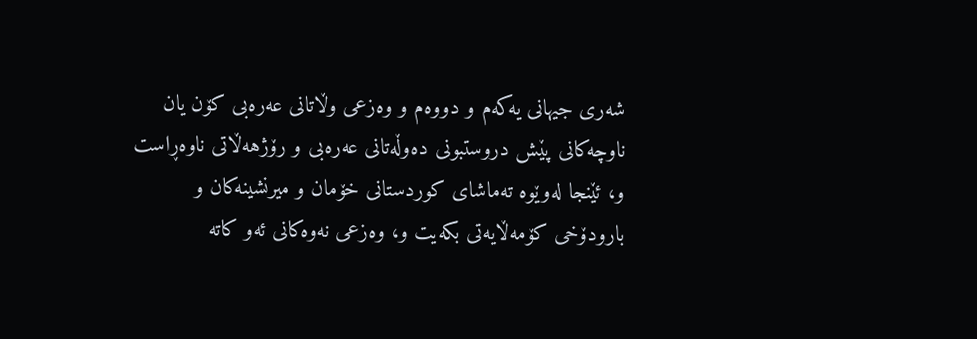شه‌ری جیهانی یه‌كه‌م و دووه‌م و وه‌زعی وڵاتانی عه‌ره‌بی كۆن یان ناوچه‌كانی پێش دروستبونی ده‌وڵه‌تانی عه‌ره‌بی و رۆژهه‌ڵاتی ناوه‌ڕاست و، ئێنجا له‌وێوه‌ ته‌ماشای كوردستانی خۆمان و میرنشینه‌كان و بارودۆخی كۆمه‌ڵایه‌تی بكه‌یت و، وه‌زعی نه‌وه‌كانی ئه‌و كاته‌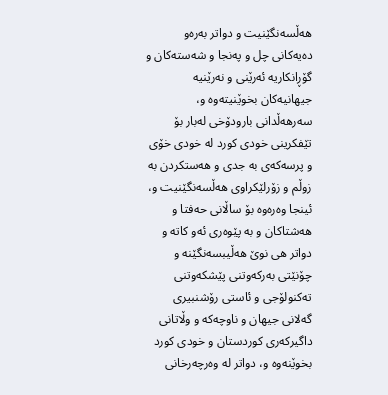هه‌ڵسه‌نگێنیت و دواتر به‌ره‌و ده‌یه‌كانی چل و په‌نجا و شه‌سته‌كان و گۆڕانكاریه‌ ئه‌رێنی و نه‌رێنیه‌ جیهانیه‌كان بخوێنیته‌وه‌ و، سه‌رهه‌ڵدانی بارودۆخی له‌بار بۆ تێفكرینی خودی كورد له‌ خودی خۆی و پرسه‌كه‌ی به‌ جدی و هه‌ستكردن به‌ زوڵم و زۆرلێكراوی هه‌ڵسه‌نگێنیت و، ئینجا وه‌ره‌وه‌ بۆ ساڵانی حه‌فتا و هه‌شتاكان و به‌ پێوه‌ری ئه‌و كاته‌ و دواتر هی نوێ هه‌ڵیبسه‌نگێنه‌ و چۆنێتی به‌ركه‌وتنی پێشكه‌وتنی ته‌كنولۆجی و ئاستی رۆشنبیری گه‌لانی جیهان و ناوچه‌كه‌ و وڵاتانی داگیركه‌ری كوردستان و خودی كورد بخوێنه‌وه‌ و، دواتر له‌ وه‌رچه‌رخانی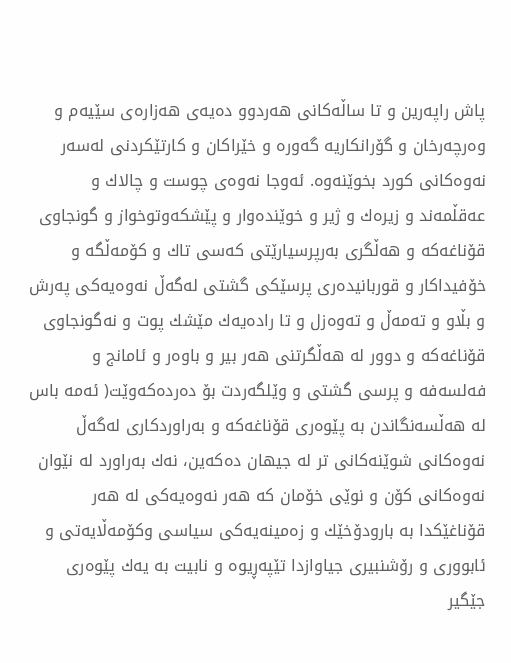پاش راپه‌رین و تا ساڵه‌كانی هه‌ردوو ده‌یه‌ی هه‌زاره‌ی سێیه‌م و وه‌رچه‌رخان و گۆرانكاریه‌ گه‌وره‌ و خێراكان و كارتێكردنی له‌سه‌ر نه‌وه‌كانی كورد بخوێنه‌وه‌. ئه‌وجا نه‌وه‌ی چوست و چالاك و عه‌قڵمه‌ند و زیره‌ك و ژیر و خوێنده‌وار و پێشكه‌وتوخواز و گونجاوی قۆناغه‌كه‌ و هه‌ڵگری به‌رپرسیارێتی كه‌سی تاك و كۆمه‌ڵگه‌ و خۆفیداكار و قوربانیده‌ری پرسێكی گشتی له‌گه‌ڵ نه‌وه‌یه‌كی په‌رش و بڵاو و ته‌مه‌ڵ و ته‌وه‌زل و تا راده‌یه‌ك مێشك پوت و نه‌گونجاوی قۆناغه‌كه‌ و دوور له‌ هه‌ڵگرتنی هه‌ر بیر و باوه‌ر و ئامانج و فه‌لسه‌فه‌ و پرسی گشتی و وێلگه‌ردت بۆ ده‌رده‌كه‌وێت( ئه‌مه‌ باس له‌ هه‌ڵسه‌نگاندن به‌ پێوه‌ری قۆناغه‌كه‌ و به‌راوردكاری له‌گه‌ڵ نه‌وه‌كانی شوێنه‌كانی تر له‌ جیهان ده‌كه‌ین، نه‌ك به‌راورد له‌ نێوان نه‌وه‌كانی كۆن و نوێی خۆمان كه‌ هه‌ر نه‌وه‌یه‌كی له‌ هه‌ر قۆناغێكدا به‌ بارودۆخێك و زه‌مینه‌یه‌كی سیاسی وكۆمه‌ڵایه‌تی و ئابووری و رۆشنبیری جیاوازدا تێپه‌ڕیوه‌ و نابیت به‌ یه‌ك پێوه‌ری جێگیر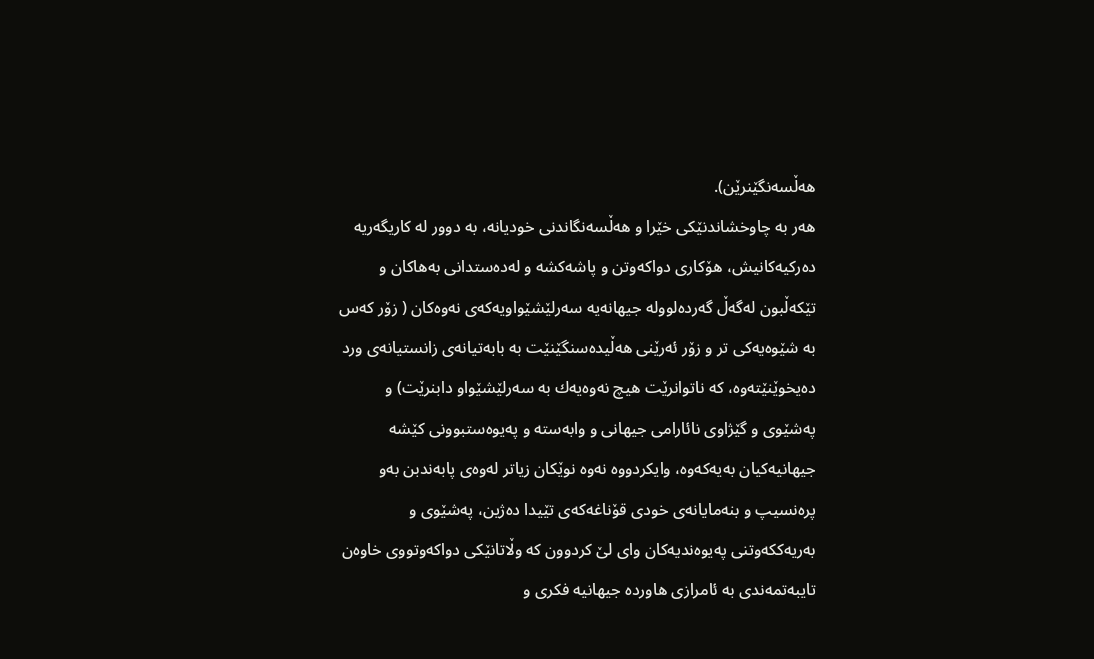هه‌ڵسه‌نگێنرێن).
هه‌ر به‌ چاوخشاندنێكی خێرا و هه‌ڵسه‌نگاندنی خودیانه‌، به‌ دوور له‌ كاریگه‌ریه‌ ده‌ركیه‌كانیش، هۆكاری دواكه‌وتن و پاشه‌كشه‌ و له‌ده‌ستدانی به‌هاكان و تێكه‌ڵبون له‌گه‌ڵ گه‌رده‌لووله‌ جیهانه‌یه‌ سه‌رلێشێواویه‌كه‌ی نه‌وه‌كان ( زۆر كه‌س به‌ شێوه‌یه‌كی تر و زۆر ئه‌رێنی هه‌ڵیده‌سنگێنێت به‌ بابه‌تیانه‌ی زانستیانه‌ی ورد ده‌یخوێنێته‌وه‌، كه‌ ناتوانرێت هیچ نه‌وه‌یه‌ك به‌ سه‌رلێشێواو دابنرێت) و په‌شێوی و گێژاوی نائارامی جیهانی و وابه‌سته‌ و په‌یوه‌ستبوونی كێشه‌ جیهانیه‌كیان به‌یه‌كه‌وه‌، وایكردووه‌ نه‌وه‌ نوێكان زیاتر له‌وه‌ی پابه‌ندبن به‌و پره‌نسیپ و بنه‌مایانه‌ی خودی قۆناغه‌كه‌ی تێیدا ده‌ژین، په‌شێوی و به‌ریه‌ككه‌وتنی په‌یوه‌ندیه‌كان وای لێ كردوون كه‌ وڵاتانێكی دواكه‌وتووی خاوه‌ن تایبه‌تمه‌ندی به‌ ئامرازی هاورده‌ جیهانیه‌ فكری و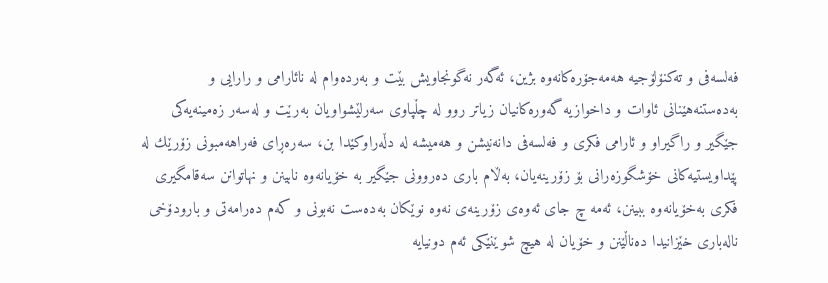فه‌لسه‌فی و ته‌كنۆلۆجیه‌ هه‌مه‌جۆره‌كانه‌وه‌ بژین، ئه‌گه‌ر نه‌گونجاویش بێت و به‌رده‌وام له‌ نائارامی و رارایی و به‌ده‌ستنه‌هێنانی ئاوات و داخوازیه‌ گه‌وره‌كانیان زیاتر روو له‌ چڵپاوی سه‌رلێشواویان به‌رێت و له‌سه‌ر زه‌مینه‌یه‌كی جێگیر و راگیراو و ئارامی فكری و فه‌لسه‌فی دانه‌نیشن و هه‌میشه‌ له‌ دڵه‌راوكێدا بن، سه‌ره‌ڕای فه‌راهه‌مبونی زۆرێك له‌ پێداویستیه‌كانی خۆشگوزه‌رانی بۆ زۆرینه‌یان، به‌ڵام باری ده‌روونی جێگیر به‌ خۆیانه‌وه‌ نابینن و نهاتوانن سه‌قامگیری فكری به‌خۆیانه‌وه‌ ببینن، ئه‌مه‌ چ جای ئه‌وه‌ی زۆرینه‌ی نه‌وه‌ نوێكان به‌ده‌ست نه‌بونی و كه‌م ده‌رامه‌تی و بارودۆخی ناله‌باری خێزانیدا ده‌ناڵێنن و خۆیان له‌ هیچ شوێنێكی ئه‌م دونیایه‌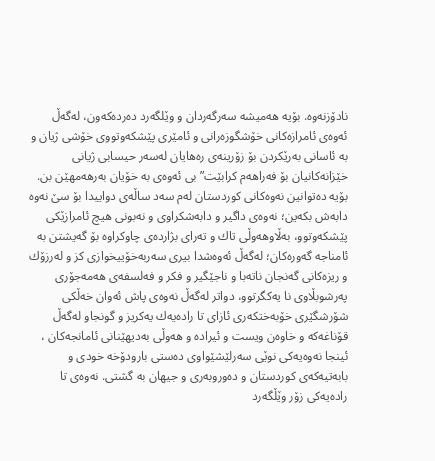نادۆزنه‌وه‌. بۆیه‌ هه‌میشه‌ سه‌رگه‌ردان و وێلگه‌رد ده‌رده‌كه‌ون، له‌گه‌ڵ ئه‌وه‌ی ئامرازه‌كانی خۆشگوزه‌رانی و ئامێری پێشكه‌وتووی خۆشی ژیان و به‌ ئاسانی به‌رێكردن بۆ زۆرینه‌ی ره‌هایان له‌سه‌ر حیسابی ژیانی خێزانه‌كانیان بۆ فه‌راهه‌م كرابێت” بی ئه‌وه‌ی به‌ خۆیان به‌رهه‌مهێن بن. بۆیه‌ ده‌توانین نه‌وه‌كانی كوردستان له‌م سه‌د ساڵه‌ی دواییدا بۆ سێ نه‌وه‌ دابه‌ش بكه‌ین؛ نه‌وه‌ی داگیر و دابه‌شكراوی و نه‌بونی هیچ ئامرازێكی پێشكه‌وتوو، به‌ڵاوهه‌وڵی تاك و ته‌رای بژارده‌ی چاوكراوه‌ بۆ گه‌یشتن به‌ ئامناجه‌ گه‌وره‌كان؛ له‌گه‌ڵ ئه‌وه‌شدا بیری سه‌ربه‌خۆییخوازی كز و له‌رزۆك و ریزه‌كانی گه‌نجان ناته‌با و ناجێگیر و فكر و فه‌لسفه‌ی هه‌مه‌جۆری په‌رشوبڵاوی نا یه‌كگرتوو، دواتر له‌گه‌ڵ نه‌وه‌ی پاش ئه‌وان خه‌ڵكی شۆرشگێری خۆبه‌ختكه‌ری ئازای تا راده‌یه‌ك یه‌كریز و گونجاو له‌گه‌ڵ قۆناغه‌كه‌ و خاوه‌ن ویست و ئیراده‌ و هه‌وڵی به‌دیهێنانی ئامانجه‌كان ، ئینجا نه‌وه‌یه‌كی نوێی سه‌رلێشێواوی ده‌ستی بارودۆخه‌ خودی و بابه‌تیه‌كه‌ی كوردستان و ده‌وروبه‌ری و جیهان به‌ گشتی. نه‌وه‌ی تا راده‌یه‌كی زۆر وێڵگه‌رد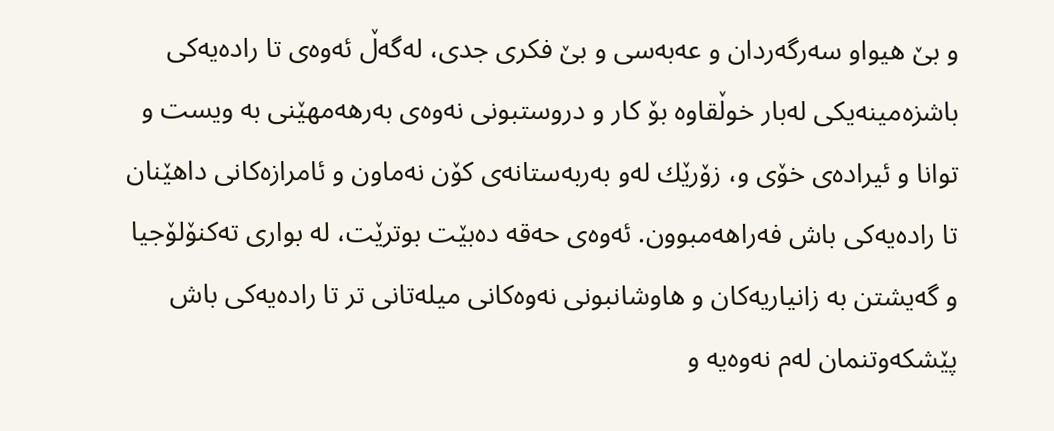و بێ هیواو سه‌رگه‌ردان و عه‌به‌سی و بێ فكری جدی، له‌گه‌ڵ ئه‌وه‌ی تا راده‌یه‌كی باشزه‌مینه‌یكی له‌بار خوڵقاوه‌ بۆ كار و دروستبونی نه‌وه‌ی به‌رهه‌مهێنی به‌ ویست و توانا و ئیراده‌ی خۆی و، زۆرێك له‌و به‌ربه‌ستانه‌ی كۆن نه‌ماون و ئامرازه‌كانی داهێنان تا راده‌یه‌كی باش فه‌راهه‌مبوون. ئه‌وه‌ی حه‌قه‌ ده‌بێت بوترێت، له‌ بواری ته‌كنۆلۆجیا و گه‌یشتن به‌ زانیاریه‌كان و هاوشانبونی نه‌وه‌كانی میله‌تانی تر تا راده‌یه‌كی باش پێشكه‌وتنمان له‌م نه‌وه‌یه‌ و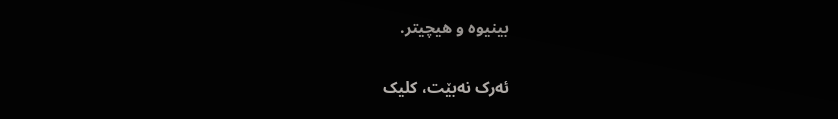بینیوه‌ و هیچیتر.

ئەرک نەبێت، کلیک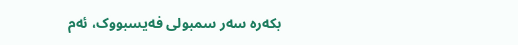بکەرە سەر سمبولی فەیسبووک، ئەم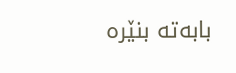بابەتە بنێرە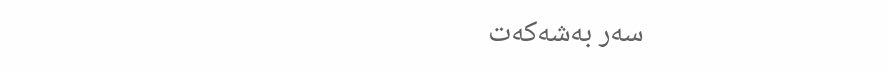سەر بەشەکەت